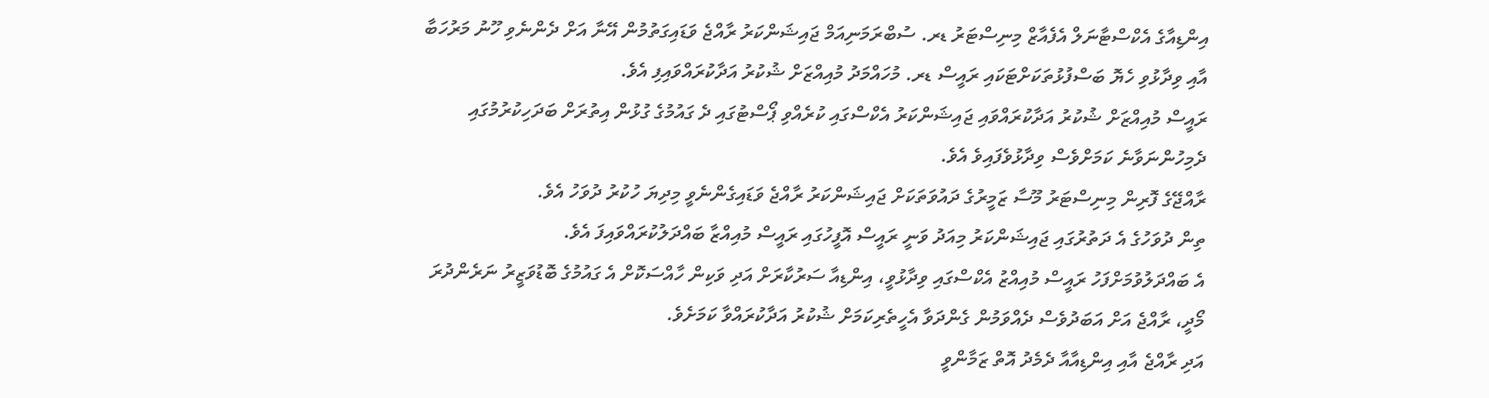އިންޑިއާގެ އެކްސްޓާނަލް އެފެއާޒް މިނިސްޓަރު ޑރ. ސުބްރަމަނިއަމް ޖައިޝަންކަރު ރާއްޖެ ވަޑައިގަތުމުން އޭނާ އަށް ދެންނެވި ހޫނު މަރުހަބާ އާއި ވިދާޅުވި ހެޔޮ ބަސްފުޅުތަކަށްޓަކައި ރައީސް ޑރ. މުހައްމަދު މުއިއްޒަށް ޝުކުރު އަދާކުރައްވައިފި އެވެ.
ރައީސް މުއިއްޒަށް ޝުކުރު އަދާކުރައްވައި ޖައިޝަންކަރު އެކްސްގައި ކުރެއްވި ޕޯސްޓުގައި ދެ ގައުމުގެ ގުޅުން އިތުރަށް ބަދަހިކުރުމުގައި ދެމިހުންނަވާނެ ކަމަށްވެސް ވިދާޅުވެފައިވެ އެވެ.
ރާއްޖޭގެ ފޮރިން މިނިސްޓަރު މޫސާ ޒަމީރުގެ ދައުވަތަކަށް ޖައިޝަންކަރު ރާއްޖެ ވަޑައިގެންނެވީ މިދިޔަ ހުކުރު ދުވަހު އެވެ.
ތިން ދުވަހުގެ އެ ދަތުރުގައި ޖައިޝަންކަރު މިއަދު ވަނީ ރައީސް އޮފީހުގައި ރައީސް މުއިއްޒާ ބައްދަލުކުރައްވައިފަ އެވެ.
އެ ބައްދަލުވުމަށްފަހު ރައީސް މުއިއްޒު އެކްސްގައި ވިދާޅުވީ، އިންޑިއާ ސަރުކާރަށް އަދި ވަކިން ހާއްސަކޮށް އެ ގައުމުގެ ބޮޑުވަޒީރު ނަރެންދުރަ މޯދީ، ރާއްޖެ އަށް އަބަދުވެސް ދެއްވަމުން ގެންދަވާ އެހީތެރިކަމަށް ޝުކުރު އަދާކުރައްވާ ކަމަށެވެ.
އަދި ރާއްޖެ އާއި އިންޑިއާއާ ދެމެދު އޮތް ޒަމާންވީ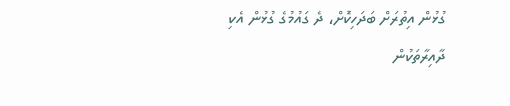ގުޅުން އިތުރަށް ބަދަހިކޮށް، ދެ ގައުމުގެ ގުޅުން އެކި ދާއިރާތަކުން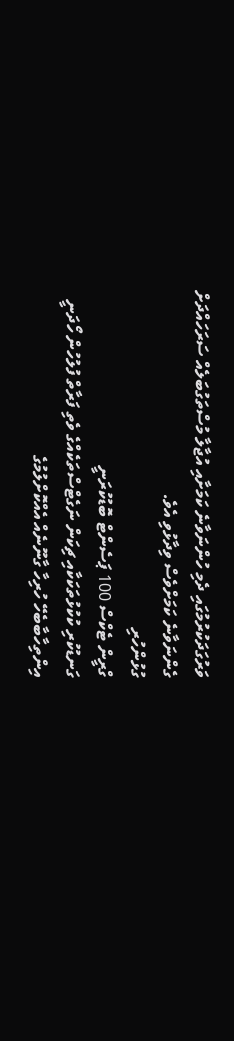ވަރުގަދަކުރުމުގައި ދެމި ހުންނަވާނެ ކަމަށާއި އުޖާލާ މުސްތަގުބަލެއް ސަރަހައްދަށް ގެންނަވާނެ ކަމަށްވެސް ވިދާޅުވި އެވެ.
ގުޅުންހުރި
ގްރީން ޓެކްސް 100 ޕަސެންޓް ބޮޑުކުރަނީ
ގަނޑުކުރި ކުކުޅުތަކަކާއި ޗިކަން ނަގެޓްސްތަކެއްގެ ވެތި ފަރާތް ފުލުހުން ހޯދަނީ
އިންތިހާބާބެހޭ ހުރިހާ ގާނޫނެއް އެއްކޮށްލުމުގެ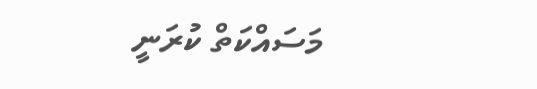މަސައްކަތް ކުރަނީ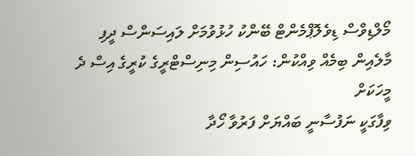މޯލްޑިވްސް ޑިވެލޮޕްމެންޓް ބޭންކު ހުޅުވުމަށް ލައިސަންސް ދީފި
މާލެއިން ބިމެއް ވިއްކުން: ހައުސިން މިނިސްޓްރީގެ ކުރީގެ އިސް ދެ މީހަކަށް
ވިފާގަކީ ނަފުސާނީ ބައްޔަށް ފަރުވާ ހޯދާ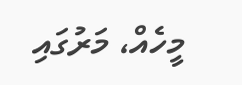މީހެއް، މަރުގައި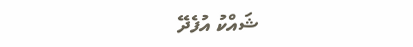ޝައްކު އުފެދޭ